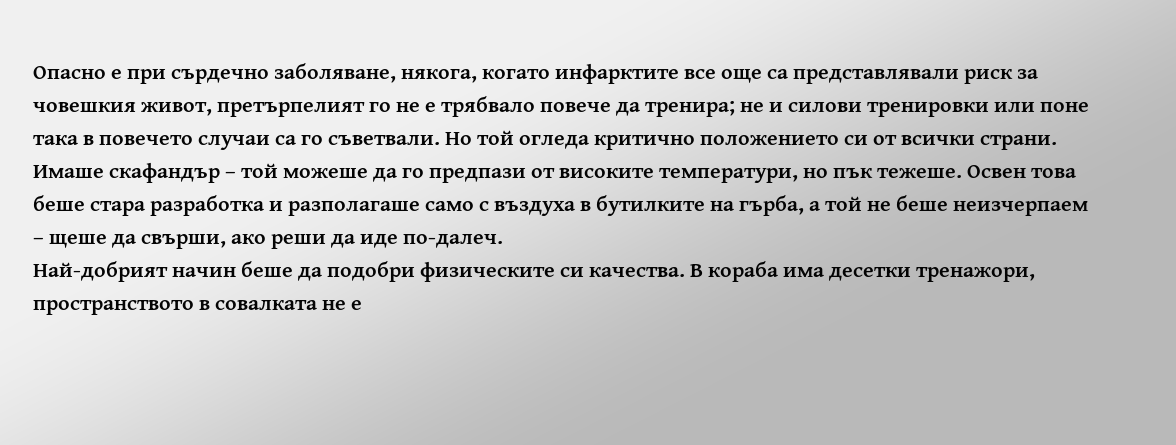Опасно е при сърдечно заболяване, някога, когато инфарктите все още са представлявали риск за човешкия живот, претърпелият го не е трябвало повече да тренира; не и силови тренировки или поне така в повечето случаи са го съветвали. Но той огледа критично положението си от всички страни.
Имаше скафандър – той можеше да го предпази от високите температури, но пък тежеше. Освен това беше стара разработка и разполагаше само с въздуха в бутилките на гърба, а той не беше неизчерпаем – щеше да свърши, ако реши да иде по-далеч.
Най-добрият начин беше да подобри физическите си качества. В кораба има десетки тренажори, пространството в совалката не е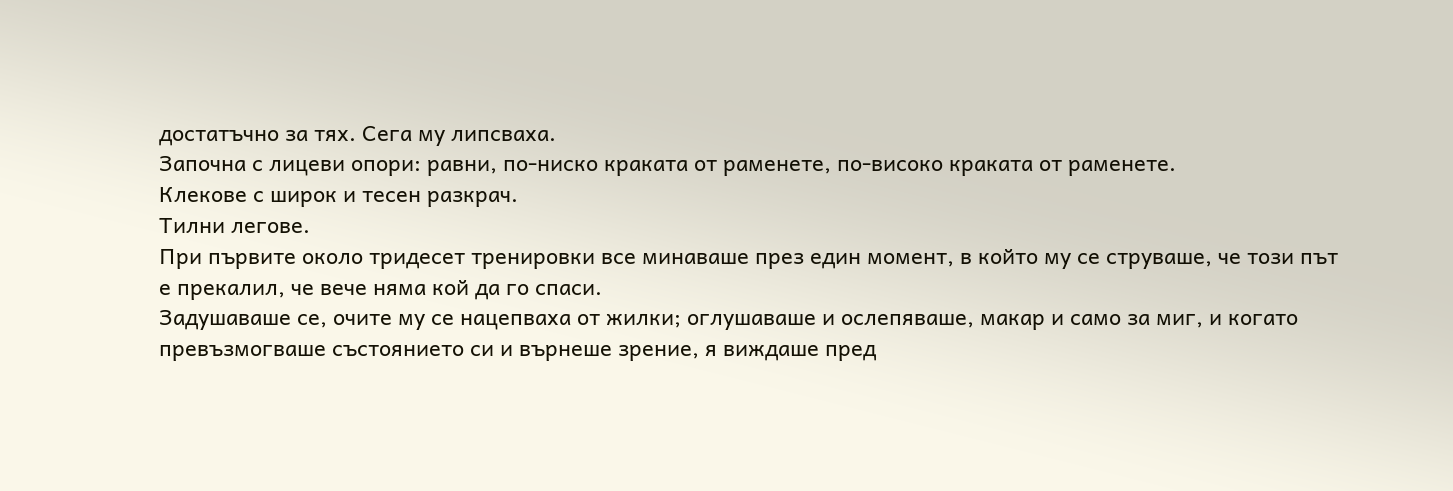достатъчно за тях. Сега му липсваха.
Започна с лицеви опори: равни, по-ниско краката от раменете, по-високо краката от раменете.
Клекове с широк и тесен разкрач.
Тилни легове.
При първите около тридесет тренировки все минаваше през един момент, в който му се струваше, че този път е прекалил, че вече няма кой да го спаси.
Задушаваше се, очите му се нацепваха от жилки; оглушаваше и ослепяваше, макар и само за миг, и когато превъзмогваше състоянието си и върнеше зрение, я виждаше пред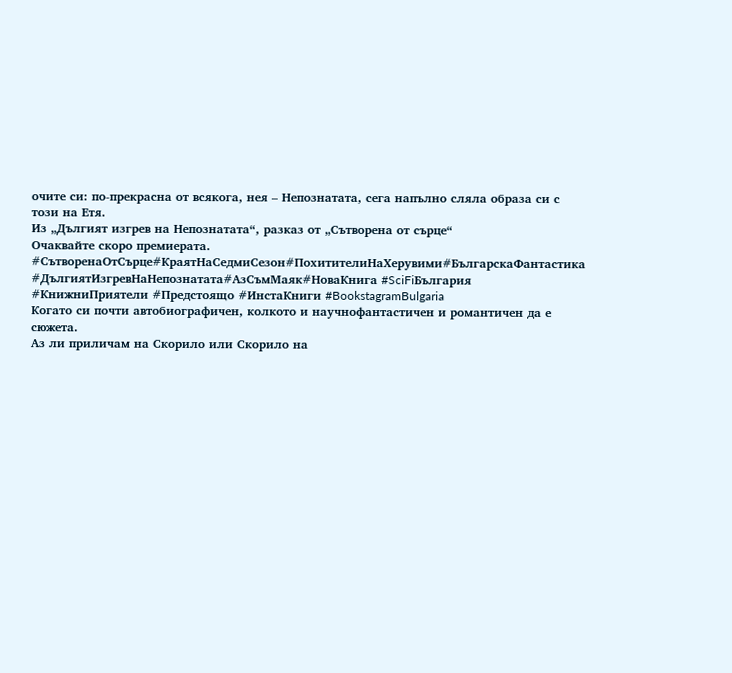очите си: по-прекрасна от всякога, нея – Непознатата, сега напълно сляла образа си с този на Етя.
Из „Дългият изгрев на Непознатата“, разказ от „Сътворена от сърце“
Очаквайте скоро премиерата.
#СътворенаОтСърце#КраятНаСедмиСезон#ПохитителиНаХерувими#БългарскаФантастика #ДългиятИзгревНаНепознатата#АзСъмМаяк#НоваКнига #SciFiБългария #КнижниПриятели #Предстоящо #ИнстаКниги #BookstagramBulgaria
Когато си почти автобиографичен, колкото и научнофантастичен и романтичен да е сюжета.
Аз ли приличам на Скорило или Скорило на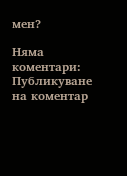мен?

Няма коментари:
Публикуване на коментар